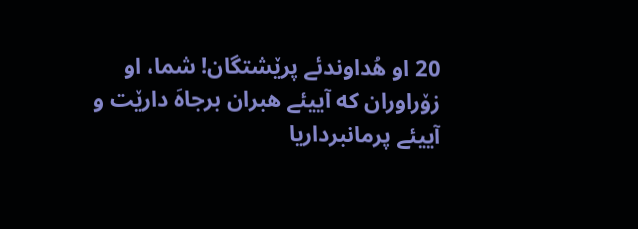20 او هُداوندئے پرێشتگان! شما، او زۆراوران که آییئے هبران برجاهَ دارێت و آییئے پرمانبرداریا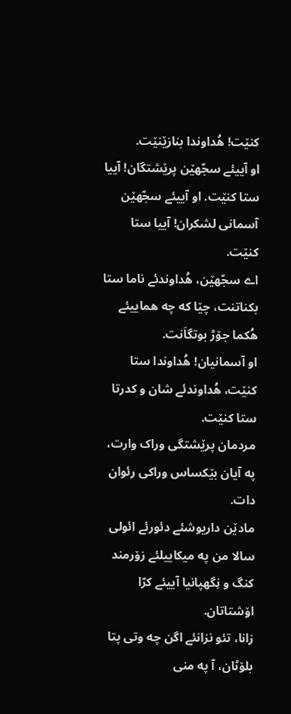کنێت! هُداوندا بنازێنێت.
او آییئے سجّهێن پرێشتگان! آییا ستا کنێت. او آییئے سجّهێن آسمانی لشکران! آییا ستا کنێت.
اے سجّهێن، هُداوندئے ناما ستا بکناتنت، چێا که چه هماییئے هُکما جۆڑ بوتگاَنت.
او آسمانیان! هُداوندا ستا کنێت، هُداوندئے شان و کدرتا ستا کنێت.
مردمان پرێشتگی وراک وارت، په آیان بێکساس وراکی رئوان دات.
مادێن داریوشئے دئورئے ائولی سالا من په میکاییلئے زۆرمند کنگ و نِگهپانیا آییئے کرّا اۆشتاتان.
زانا، تئو نزانئے اگن چه وتی پتا بلۆٹان، آ په منی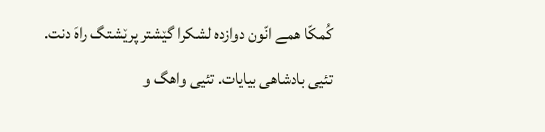کُمکّا همے انّون دوازده لشکرا گێشتر پرێشتگ راهَ دنت.
تئیی بادشاهی بیایات. تئیی واهگ و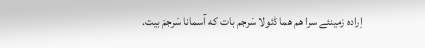اِراده زمینئے سرا هم هما ڈئولا سَرجم بات که آسمانا سَرجمَ بیت.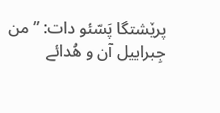پرێشتگا پَسّئو دات: ”من جِبراییل آن و هُدائے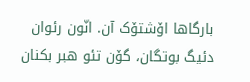بارگاها اۆشتۆک آن. انّون رئوان دئیگ بوتگان، گۆن تئو هبر بکنان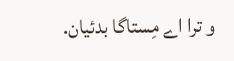و ترا اے مِستاگا بدئیان.